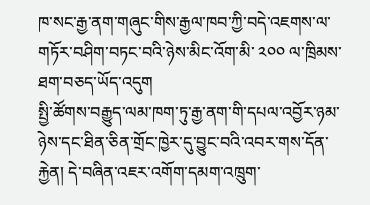ཁ་སང་རྒྱ་ནག་གཞུང་གིས་རྒྱལ་ཁབ་ཀྱི་བདེ་འཇགས་ལ་གཏོར་བཤིག་བཏང་བའི་ཉེས་མིང་འོག་མི་ ༢༠༠ ལ་ཁྲིམས་ཐག་བཅད་ཡོད་འདུག
སྤྱི་ཚོགས་བརྒྱུད་ལམ་ཁག་ཏུ་རྒྱ་ནག་གི་དཔལ་འབྱོར་ཉམ་ཉེས་དང་ཐིན་ཅིན་གྲོང་ཁྱེར་དུ་བྱུང་བའི་འབར་གས་དོན་རྐྱེན། དེ་བཞིན་འཇར་འགོག་དམག་འཁྲུག་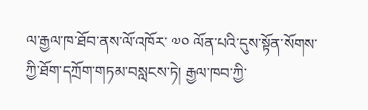ལ་རྒྱལ་ཁ་ཐོབ་ནས་ལོ་འཁོར་ ༧༠ ལོན་པའི་དུས་སྟོན་སོགས་ཀྱི་ཐོག་དཀྲོག་གཏམ་བསླངས་ཏེ། རྒྱལ་ཁབ་ཀྱི་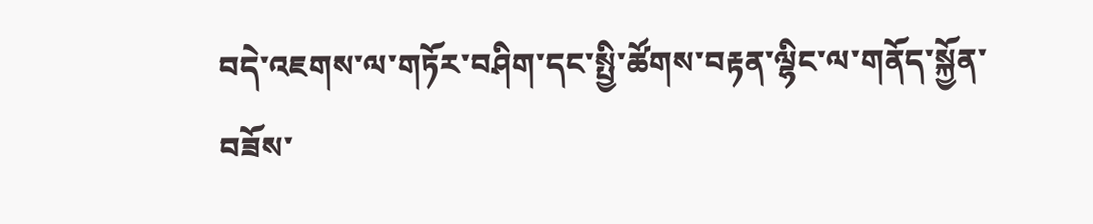བདེ་འཇགས་ལ་གཏོར་བཤིག་དང་སྤྱི་ཚོགས་བརྟན་ལྷིང་ལ་གནོད་སྐྱོན་བཟོས་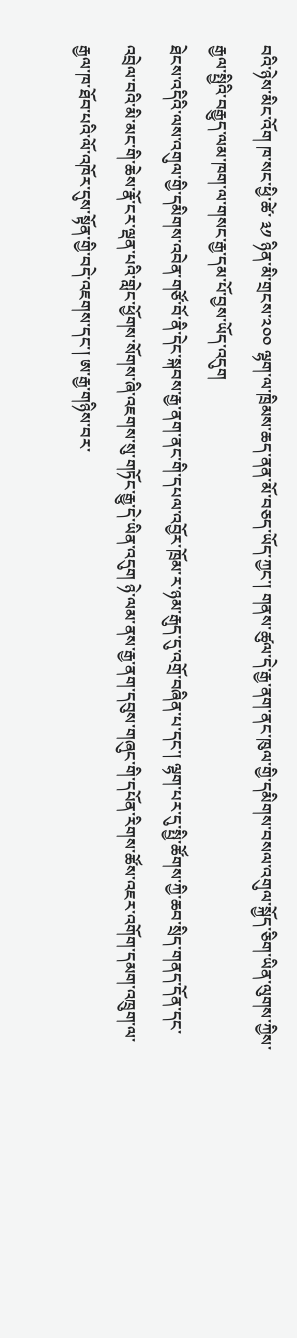བའི་ཉེས་མིང་འོག ཁ་སང་ཕྱི་ཚེ་ ༣༡ ཉིན་མི་གྲངས་༢༠༠ ལྷག་ལ་ཁྲིམས་ཆད་ནན་མོ་བཅད་ཡོད་ཀྱང་། གནས་ཚུལ་དེ་རྒྱ་ནག་ནང་ཁུལ་གྱི་དམིགས་བསལ་འགུལ་སྐྱོད་ཅིག་ཡིན་ལུགས་ཀྱིས་རྒྱལ་སྤྱིའི་བརྒྱུད་ལམ་ཁག་ལ་གསང་རྒྱ་དམ་པོ་བྱས་ཡོད་འདུག
ཐེངས་འདིའི་ལས་འགུལ་གྱི་དམིགས་འབེན་གཙོ་བོ་ནི་དེང་སྐབས་རྒྱ་ནག་ནང་གི་དཔལ་འབྱོར་ཁྲོམ་ར་ཉམ་རྒུད་དུ་འགྲོ་བཞིན་པ་དང་། ལྷག་པར་དུ་སྤྱི་ཚོགས་ཀྱི་ཆབ་སྲིད་གནད་དོན་དང་འབྲེལ་བའི་མི་མང་གི་ཆེས་རྣོ་ངར་ལྡན་པའི་གླེང་ཕྱོགས་སོགས་ཞི་འཇགས་སུ་གཏོང་རྒྱུ་དེ་ཡིན་འདུག ཉེ་ལམ་ནས་རྒྱ་ནག་དབུས་གཞུང་གི་དཔོན་རིགས་ཚོས་འཇར་འགོག་དམག་འཁྲུག་ལ་རྒྱལ་ཁ་ཐོབ་པའི་ལོ་འཁོར་དུས་སྟོན་གྱི་བདེ་འཇགས་དང་། ཨ་རྒྱ་གཉིས་བར་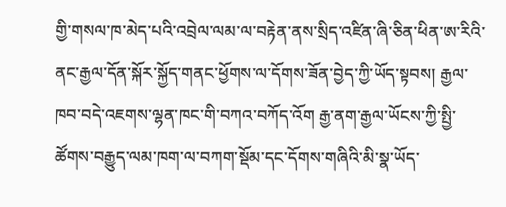གྱི་གསལ་ཁ་མེད་པའི་འབྲེལ་ལམ་ལ་བརྟེན་ནས་སྲིད་འཛིན་ཞི་ཅིན་ཕིན་ཨ་རིའི་ནང་རྒྱལ་དོན་སྐོར་སྐྱོད་གནང་ཕྱོགས་ལ་དོགས་ཟོན་བྱེད་ཀྱི་ཡོད་སྟབས། རྒྱལ་ཁབ་བདེ་འཇགས་ལྷན་ཁང་གི་བཀའ་བཀོད་འོག རྒྱ་ནག་རྒྱལ་ཡོངས་ཀྱི་སྤྱི་ཚོགས་བརྒྱུད་ལམ་ཁག་ལ་བཀག་སྡོམ་དང་དོགས་གཞིའི་མི་སྣ་ཡོད་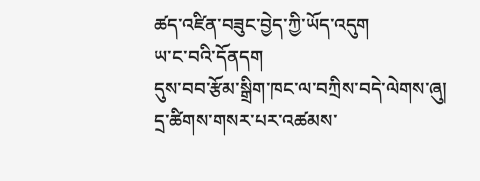ཚད་འཛིན་བཟུང་བྱེད་ཀྱི་ཡོད་འདུག
ཡ་ང་བའི་དོནདག
དུས་བབ་རྩོམ་སྒྲིག་ཁང་ལ་བཀྲིས་བདེ་ལེགས་ཞུ།
དྲ་ཚིགས་གསར་པར་འཚམས་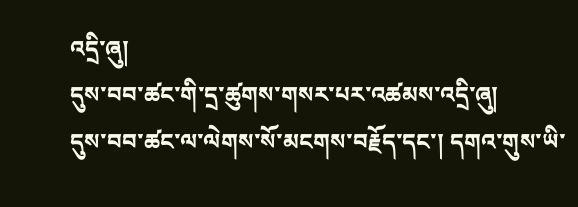འདྲི་ཞུ།
དུས་བབ་ཚང་གི་དྲ་ཚུགས་གསར་པར་འཚམས་འདྲི་ཞུ།
དུས་བབ་ཚང་ལ་ལེགས་སོ་མངགས་བརྗོད་དང་། དགའ་གུས་ཡི་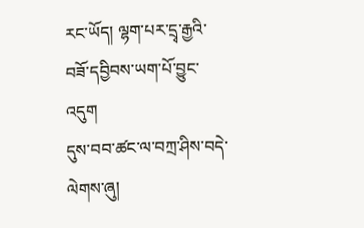རང་ཡོད། ལྷག་པར་དྲྭ་རྒྱའི་བཟོ་དབྱིབས་ཡག་པོ་བྱུང་འདུག
དུས་བབ་ཚང་ལ་བཀྲ་ཤིས་བདེ་ལེགས་ཞུ།